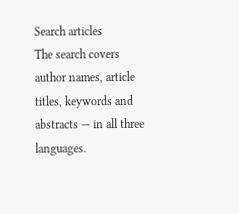Search articles
The search covers author names, article titles, keywords and abstracts — in all three languages.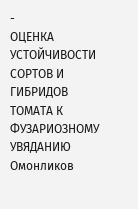-
ОЦЕНКА УСТОЙЧИВОСТИ СОРТОВ И ГИБРИДОВ ТОМАТА К ФУЗАРИОЗНОМУ УВЯДАНИЮ
Омонликов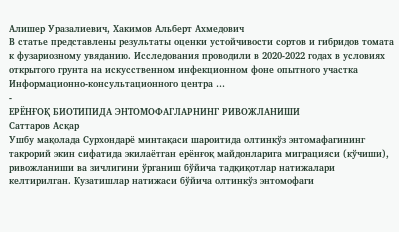Алишер Уразалиевич, Хакимов Альберт Ахмедович
В статье представлены результаты оценки устойчивости сортов и гибридов томата к фузариозному увяданию. Исследования проводили в 2020-2022 годах в условиях открытого грунта на искусственном инфекционном фоне опытного участка Информационно-консультационного центра …
-
ЕРЁНҒОҚ БИОТИПИДА ЭНТОМОФАГЛАРНИНГ РИВОЖЛАНИШИ
Саттаров Асқар
Ушбу мақолада Сурхондарё минтақаси шароитида олтинкўз энтомафагининг такрорий экин сифатида экилаётган ерёнғоқ майдонларига миграцияси (кўчиши), ривожланиши ва зичлигини ўрганиш бўйича тадқиқотлар натижалари келтирилган. Кузатишлар натижаси бўйича олтинкўз энтомофаги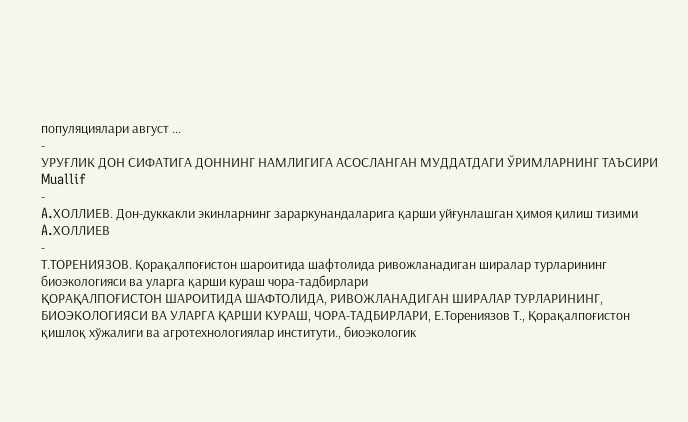популяциялари август …
-
УРУҒЛИК ДОН СИФАТИГА ДОННИНГ НАМЛИГИГА АСОСЛАНГАН МУДДАТДАГИ ЎРИМЛАРНИНГ ТАЪСИРИ
Muallif
-
A.ХОЛЛИЕВ. Дон-дуккакли экинларнинг зараркунандаларига қарши уйғунлашган ҳимоя қилиш тизими
A.ХОЛЛИЕВ
-
Т.ТОРЕНИЯЗОВ. Қорақалпоғистон шароитида шафтолида ривожланадиган ширалар турларининг биоэкологияси ва уларга қарши кураш чора-тадбирлари
ҚОРАҚАЛПОҒИСТОН ШАРОИТИДА ШАФТОЛИДА, РИВОЖЛАНАДИГАН ШИРАЛАР ТУРЛАРИНИНГ, БИОЭКОЛОГИЯСИ ВА УЛАРГА ҚАРШИ КУРАШ, ЧОРА-ТАДБИРЛАРИ, Е.Торениязов Т., Қорақалпоғистон қишлоқ хўжалиги ва агротехнологиялар институти., биоэкологик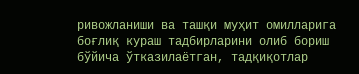ривожланиши ва ташқи муҳит омилларига боғлиқ кураш тадбирларини олиб бориш бўйича ўтказилаётган, тадқиқотлар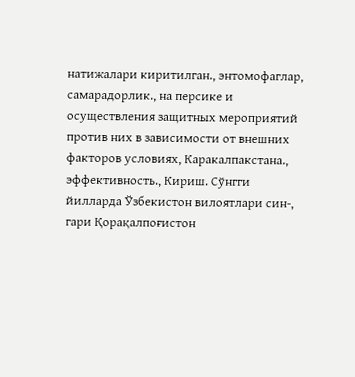натижалари киритилган., энтомофаглар, самарадорлик., на персике и осуществления защитных мероприятий против них в зависимости от внешних факторов условиях, Каракалпакстана., эффективность., Кириш. Сўнгги йилларда Ўзбекистон вилоятлари син-, гари Қорақалпоғистон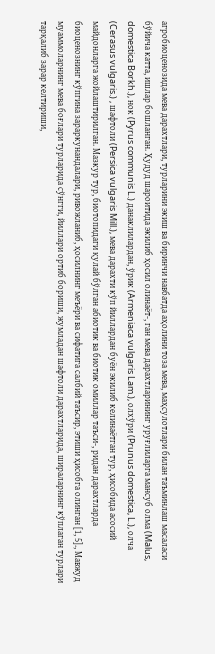агробиоценозида мева дарахтлари, турларини экиш ва биринчи навбатда аҳолини тоза мева, маҳсулотлари билан таъминлаш масаласи бўйича катта, ишлар бошланган. Ҳудуд шароитида экилиб ҳосил олинаёт-, ган мева дарахтларининг уруғлиларга мансуб олма (Malus, domestica Borkh.), нок (Pyrus communis L.) данаклилардан, ўрик (Armeniaca vulgaris Lam.), олхўри (Prunus domestica, L.), олча (Cerasus vulgaris.) , шафтоли (Persica vulgaris Mill.), мева дарахти кўп йиллардан буён экилиб келинаётган тур, ҳисобида асосий майдонларга жойлаштирилган. Мазкур тур, биотопидаги қулай бўлган абиотик ва биотик омиллар таъси-, ридан дарахтларда биоценознинг кўпгина зараркунандалари, ривожланиб, ҳосилнинг меъёри ва сифатига салбий таъсир, этиши ҳисобга олинган [1, 5]., Мавжуд муаммоларнинг мева боғлари турларида сўнгги, йиллари ортиб бориши, жумладан шафтоли дарахтларида, шираларнинг кўплаган турлари тарқалиб зарар келтириши,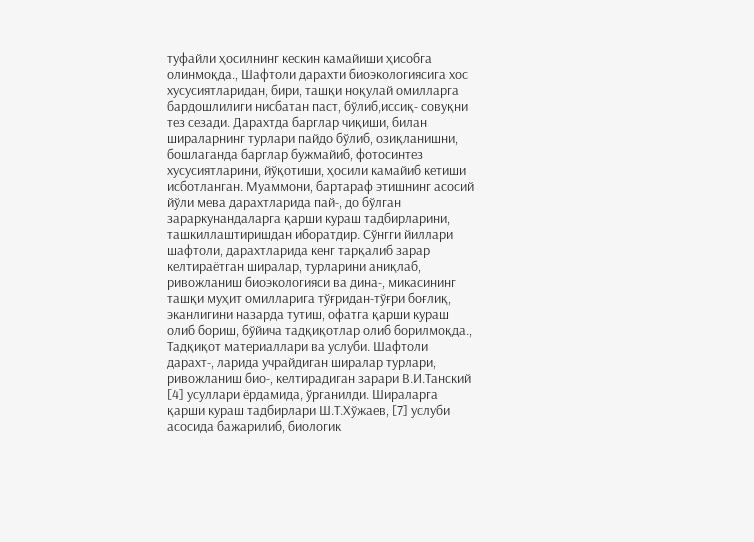туфайли ҳосилнинг кескин камайиши ҳисобга олинмоқда., Шафтоли дарахти биоэкологиясига хос хусусиятларидан, бири, ташқи ноқулай омилларга бардошлилиги нисбатан паст, бўлиб,иссиқ- совуқни тез сезади. Дарахтда барглар чиқиши, билан шираларнинг турлари пайдо бўлиб, озиқланишни, бошлаганда барглар бужмайиб, фотосинтез хусусиятларини, йўқотиши, ҳосили камайиб кетиши исботланган. Муаммони, бартараф этишнинг асосий йўли мева дарахтларида пай-, до бўлган зараркунандаларга қарши кураш тадбирларини, ташкиллаштиришдан иборатдир. Сўнгги йиллари шафтоли, дарахтларида кенг тарқалиб зарар келтираётган ширалар, турларини аниқлаб, ривожланиш биоэкологияси ва дина-, микасининг ташқи муҳит омилларига тўғридан-тўғри боғлиқ, эканлигини назарда тутиш, офатга қарши кураш олиб бориш, бўйича тадқиқотлар олиб борилмоқда., Тадқиқот материаллари ва услуби. Шафтоли дарахт-, ларида учрайдиган ширалар турлари, ривожланиш био-, келтирадиган зарари В.И.Танский [4] усуллари ёрдамида, ўрганилди. Шираларга қарши кураш тадбирлари Ш.Т.Хўжаев, [7] услуби асосида бажарилиб, биологик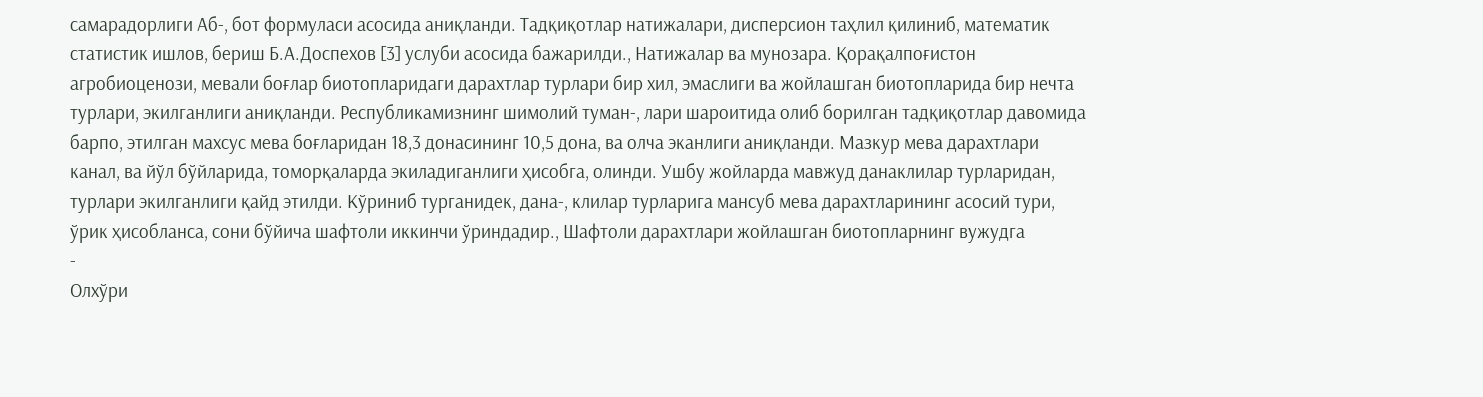самарадорлиги Аб-, бот формуласи асосида аниқланди. Тадқиқотлар натижалари, дисперсион таҳлил қилиниб, математик статистик ишлов, бериш Б.А.Доспехов [3] услуби асосида бажарилди., Натижалар ва мунозара. Қорақалпоғистон агробиоценози, мевали боғлар биотопларидаги дарахтлар турлари бир хил, эмаслиги ва жойлашган биотопларида бир нечта турлари, экилганлиги аниқланди. Республикамизнинг шимолий туман-, лари шароитида олиб борилган тадқиқотлар давомида барпо, этилган махсус мева боғларидан 18,3 донасининг 10,5 дона, ва олча эканлиги аниқланди. Мазкур мева дарахтлари канал, ва йўл бўйларида, томорқаларда экиладиганлиги ҳисобга, олинди. Ушбу жойларда мавжуд данаклилар турларидан, турлари экилганлиги қайд этилди. Кўриниб турганидек, дана-, клилар турларига мансуб мева дарахтларининг асосий тури, ўрик ҳисобланса, сони бўйича шафтоли иккинчи ўриндадир., Шафтоли дарахтлари жойлашган биотопларнинг вужудга
-
Олхўри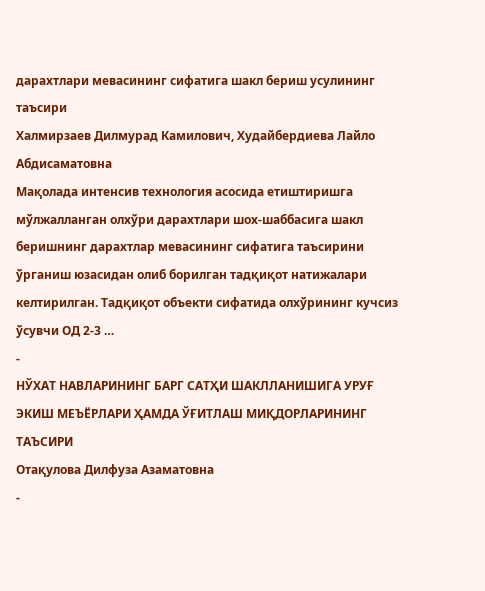дарахтлари мевасининг сифатига шакл бериш усулининг таъсири
Халмирзаев Дилмурад Камилович, Худайбердиева Лайло Абдисаматовна
Мақолада интенсив технология асосида етиштиришга мўлжалланган олхўри дарахтлари шох-шаббасига шакл беришнинг дарахтлар мевасининг сифатига таъсирини ўрганиш юзасидан олиб борилган тадқиқот натижалари келтирилган. Тадқиқот объекти сифатида олхўрининг кучсиз ўсувчи ОД 2-3 …
-
НЎХАТ НАВЛАРИНИНГ БАРГ САТҲИ ШАКЛЛАНИШИГА УРУҒ ЭКИШ МЕЪЁРЛАРИ ҲАМДА ЎҒИТЛАШ МИҚДОРЛАРИНИНГ ТАЪСИРИ
Отақулова Дилфуза Азаматовна
-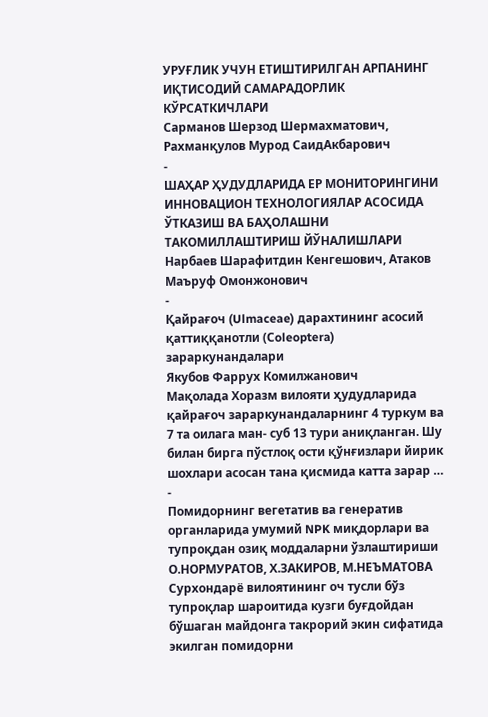УРУҒЛИК УЧУН ЕТИШТИРИЛГАН АРПАНИНГ ИҚТИСОДИЙ САМАРАДОРЛИК КЎРСАТКИЧЛАРИ
Сарманов Шерзод Шермахматович, Рахманқулов Мурод СаидАкбарович
-
ШАҲАР ҲУДУДЛАРИДА ЕР МОНИТОРИНГИНИ ИННОВАЦИОН ТЕХНОЛОГИЯЛАР АСОСИДА ЎТКАЗИШ ВА БАҲОЛАШНИ ТАКОМИЛЛАШТИРИШ ЙЎНАЛИШЛАРИ
Нарбаев Шарафитдин Кенгешович, Атаков Маъруф Омонжонович
-
Қайрағоч (Ulmaceae) дарахтининг асосий қаттиққанотли (Сoleoptera) зараркунандалари
Якубов Фаррух Комилжанович
Мақолада Хоразм вилояти ҳудудларида қайрағоч зараркунандаларнинг 4 туркум ва 7 та оилага ман- суб 13 тури аниқланган. Шу билан бирга пўстлоқ ости қўнғизлари йирик шохлари асосан тана қисмида катта зарар …
-
Помидорнинг вегетатив ва генератив органларида умумий NPK миқдорлари ва тупроқдан озиқ моддаларни ўзлаштириши
О.НОРМУРАТОВ, Х.ЗАКИРОВ, М.НЕЪМАТОВА
Сурхондарё вилоятининг оч тусли бўз тупроқлар шароитида кузги буғдойдан бўшаган майдонга такрорий экин сифатида экилган помидорни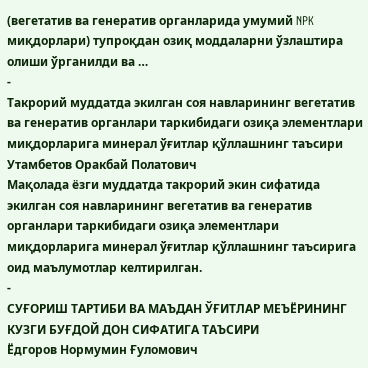(вегетатив ва генератив органларида умумий NPK миқдорлари) тупроқдан озиқ моддаларни ўзлаштира олиши ўрганилди ва …
-
Такрорий муддатда экилган соя навларининг вегетатив ва генератив органлари таркибидаги озиқа элементлари миқдорларига минерал ўғитлар қўллашнинг таъсири
Утамбетов Оракбай Полатович
Мақолада ёзги муддатда такрорий экин сифатида экилган соя навларининг вегетатив ва генератив органлари таркибидаги озиқа элементлари миқдорларига минерал ўғитлар қўллашнинг таъсирига оид маълумотлар келтирилган.
-
СУҒОРИШ ТАРТИБИ ВА МАЪДАН ЎҒИТЛАР МЕЪЁРИНИНГ КУЗГИ БУҒДОЙ ДОН СИФАТИГА ТАЪСИРИ
Ёдгоров Нормумин Ғуломович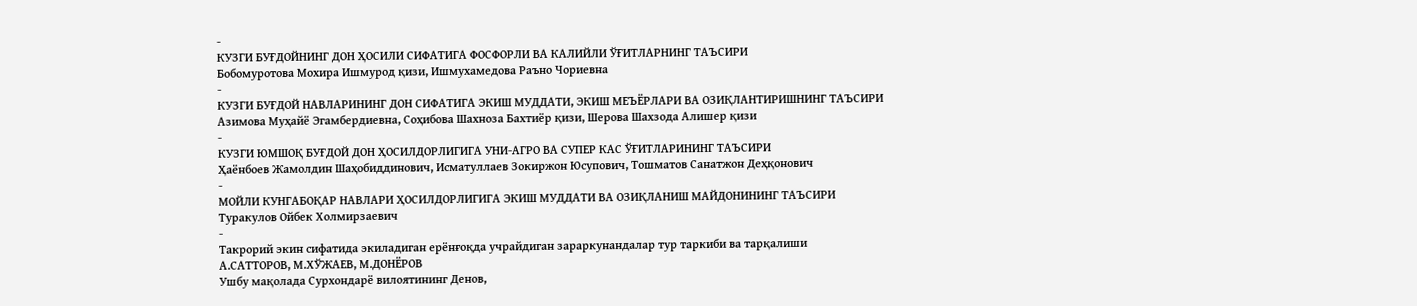-
КУЗГИ БУҒДОЙНИНГ ДОН ҲОСИЛИ СИФАТИГА ФОСФОРЛИ ВА КАЛИЙЛИ ЎҒИТЛАРНИНГ ТАЪСИРИ
Бобомуротова Мохира Ишмурод қизи, Ишмухамедова Раъно Чориевна
-
КУЗГИ БУҒДОЙ НАВЛАРИНИНГ ДОН СИФАТИГА ЭКИШ МУДДАТИ, ЭКИШ МЕЪЁРЛАРИ ВА ОЗИҚЛАНТИРИШНИНГ ТАЪСИРИ
Азимова Муҳайё Эгамбердиевна, Соҳибова Шахноза Бахтиёр қизи, Шерова Шахзода Алишер қизи
-
КУЗГИ ЮМШОҚ БУҒДОЙ ДОН ҲОСИЛДОРЛИГИГА УНИ-АГРО ВА СУПЕР КАС ЎҒИТЛАРИНИНГ ТАЪСИРИ
Ҳаёнбоев Жамолдин Шаҳобиддинович, Исматуллаев Зокиржон Юсупович, Тошматов Санатжон Деҳқонович
-
МОЙЛИ КУНГАБОҚАР НАВЛАРИ ҲОСИЛДОРЛИГИГА ЭКИШ МУДДАТИ ВА ОЗИҚЛАНИШ МАЙДОНИНИНГ ТАЪСИРИ
Туракулов Ойбек Холмирзаевич
-
Такрорий экин сифатида экиладиган ерёнғоқда учрайдиган зараркунандалар тур таркиби ва тарқалиши
А.CАТТОРОВ, М.ХЎЖАЕВ, М.ДОНЁРОВ
Ушбу мақолада Сурхондарё вилоятининг Денов,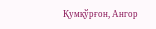Қумқўрғон, Ангор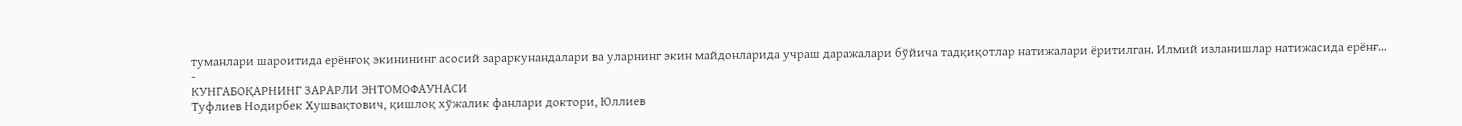туманлари шароитида ерёнғоқ экинининг асосий зараркунандалари ва уларнинг экин майдонларида учраш даражалари бўйича тадқиқотлар натижалари ёритилган. Илмий изланишлар натижасида ерёнғ...
-
КУНГАБОҚАРНИНГ ЗАРАРЛИ ЭНТОМОФАУНАСИ
Туфлиев Нодирбек Хушвақтович, қишлоқ хўжалик фанлари доктори, Юллиев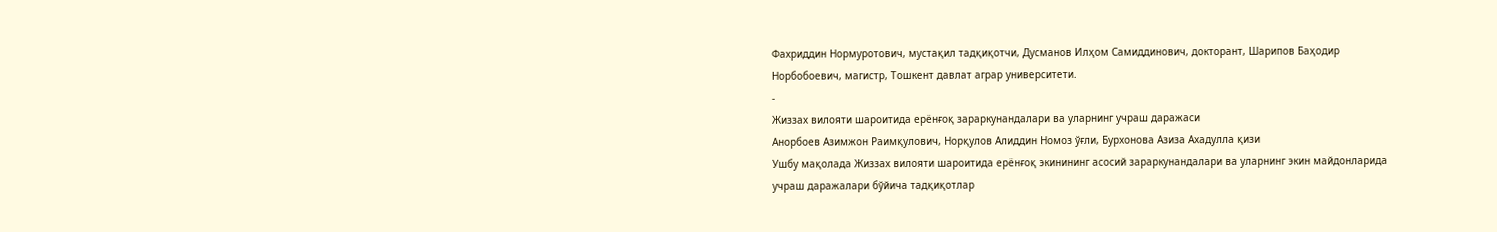Фахриддин Нормуротович, мустақил тадқиқотчи, Дусманов Илҳом Самиддинович, докторант, Шарипов Баҳодир Норбобоевич, магистр, Тошкент давлат аграр университети.
-
Жиззах вилояти шароитида ерёнғоқ зараркунандалари ва уларнинг учраш даражаси
Анорбоев Азимжон Раимқулович, Норқулов Алиддин Номоз ўғли, Бурхонова Азиза Ахадулла қизи
Ушбу мақолада Жиззах вилояти шароитида ерёнғоқ экинининг асосий зараркунандалари ва уларнинг экин майдонларида учраш даражалари бўйича тадқиқотлар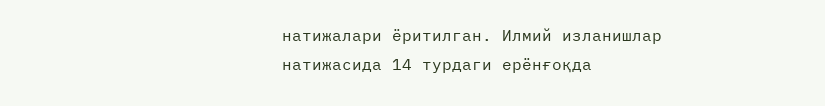натижалари ёритилган. Илмий изланишлар натижасида 14 турдаги ерёнғоқда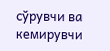сўрувчи ва кемирувчи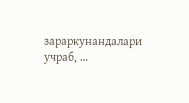зараркунандалари учраб, …